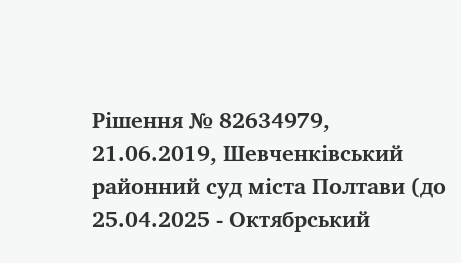Рішення № 82634979, 21.06.2019, Шевченківський районний суд міста Полтави (до 25.04.2025 - Октябрський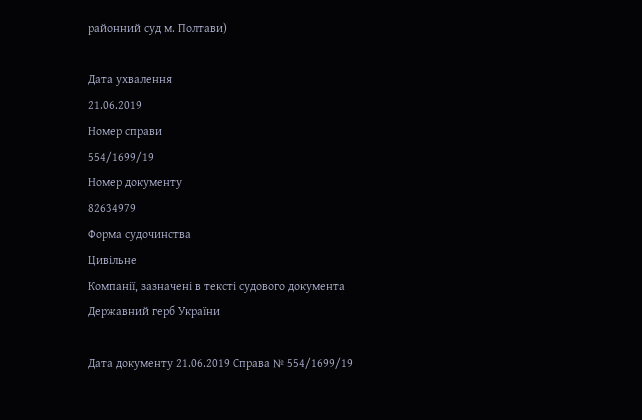районний суд м. Полтави)

Дата ухвалення
21.06.2019
Номер справи
554/1699/19
Номер документу
82634979
Форма судочинства
Цивільне
Компанії, зазначені в тексті судового документа
Державний герб України

Дата документу 21.06.2019 Справа № 554/1699/19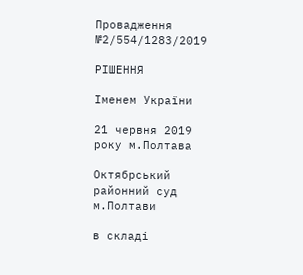Провадження №2/554/1283/2019

РІШЕННЯ

Іменем України

21 червня 2019 року м.Полтава

Октябрський районний суд м.Полтави

в складі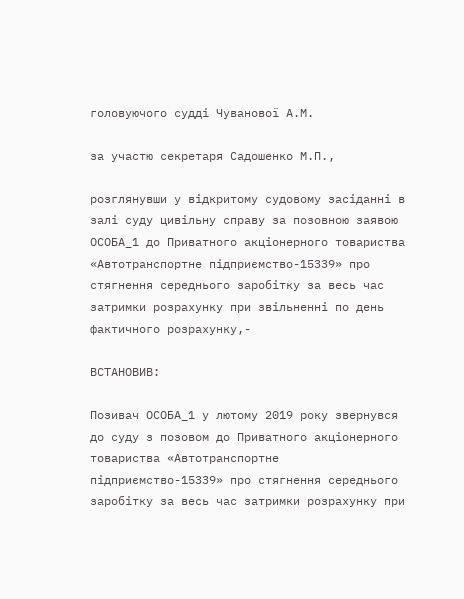головуючого судді Чуванової А.М.

за участю секретаря Садошенко М.П.,

розглянувши у відкритому судовому засіданні в залі суду цивільну справу за позовною заявою ОСОБА_1 до Приватного акціонерного товариства «Автотранспортне підприємство-15339» про стягнення середнього заробітку за весь час затримки розрахунку при звільненні по день фактичного розрахунку,-

ВСТАНОВИВ:

Позивач ОСОБА_1 у лютому 2019 року звернувся до суду з позовом до Приватного акціонерного товариства «Автотранспортне підприємство-15339» про стягнення середнього заробітку за весь час затримки розрахунку при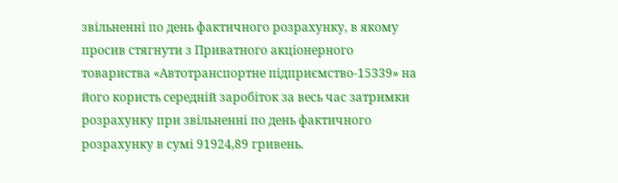звільненні по день фактичного розрахунку, в якому просив стягнути з Приватного акціонерного товариства «Автотранспортне підприємство-15339» на його користь середній заробіток за весь час затримки розрахунку при звільненні по день фактичного розрахунку в сумі 91924,89 гривень.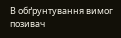В обґрунтування вимог позивач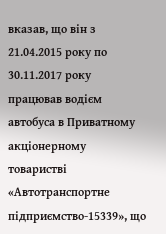вказав, що він з 21.04.2015 року по 30.11.2017 року працював водієм автобуса в Приватному акціонерному товаристві «Автотранспортне підприємство-15339», що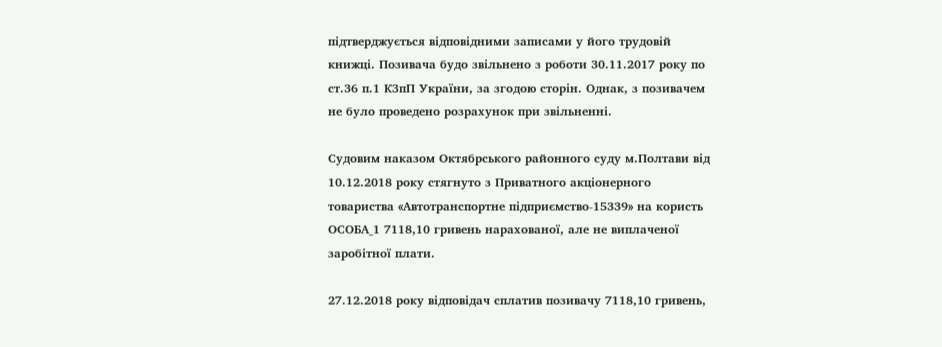підтверджується відповідними записами у його трудовій книжці. Позивача будо звільнено з роботи 30.11.2017 року по ст.36 п.1 КЗпП України, за згодою сторін. Однак, з позивачем не було проведено розрахунок при звільненні.

Судовим наказом Октябрського районного суду м.Полтави від 10.12.2018 року стягнуто з Приватного акціонерного товариства «Автотранспортне підприємство-15339» на користь ОСОБА_1 7118,10 гривень нарахованої, але не виплаченої заробітної плати.

27.12.2018 року відповідач сплатив позивачу 7118,10 гривень,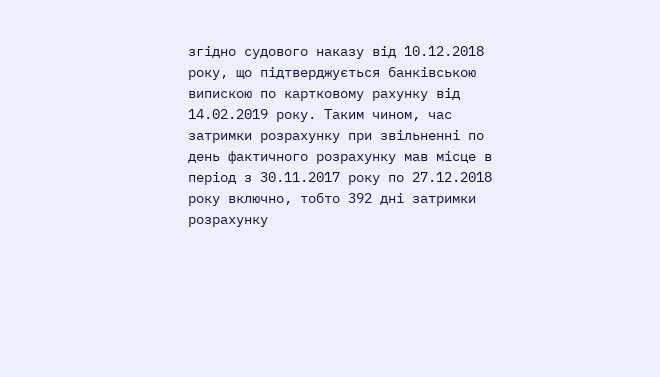згідно судового наказу від 10.12.2018 року, що підтверджується банківською випискою по картковому рахунку від 14.02.2019 року. Таким чином, час затримки розрахунку при звільненні по день фактичного розрахунку мав місце в період з 30.11.2017 року по 27.12.2018 року включно, тобто 392 дні затримки розрахунку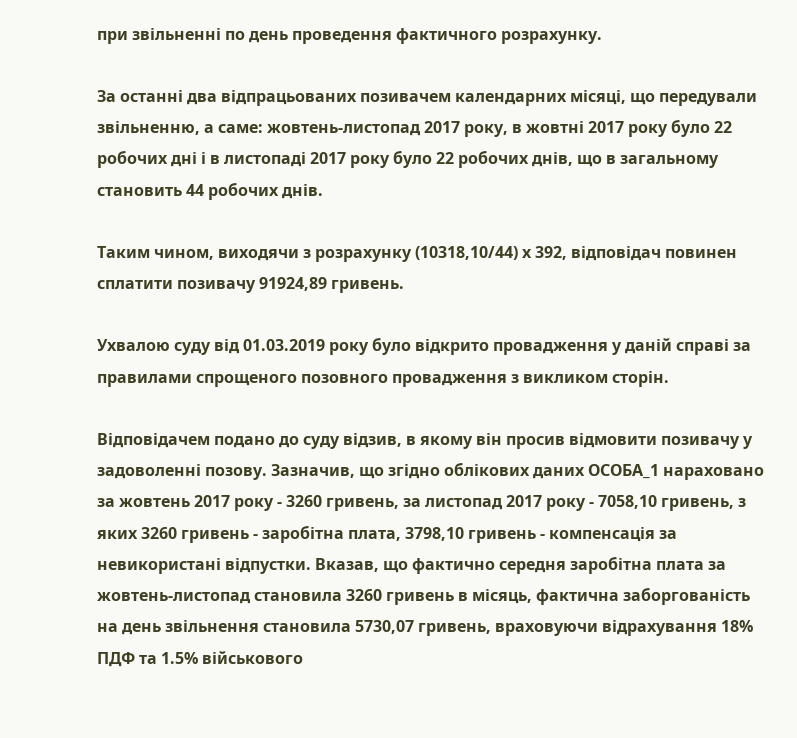при звільненні по день проведення фактичного розрахунку.

За останні два відпрацьованих позивачем календарних місяці, що передували звільненню, а саме: жовтень-листопад 2017 року, в жовтні 2017 року було 22 робочих дні і в листопаді 2017 року було 22 робочих днів, що в загальному становить 44 робочих днів.

Таким чином, виходячи з розрахунку (10318,10/44) х 392, відповідач повинен сплатити позивачу 91924,89 гривень.

Ухвалою суду від 01.03.2019 року було відкрито провадження у даній справі за правилами спрощеного позовного провадження з викликом сторін.

Відповідачем подано до суду відзив, в якому він просив відмовити позивачу у задоволенні позову. Зазначив, що згідно облікових даних ОСОБА_1 нараховано за жовтень 2017 року - 3260 гривень, за листопад 2017 року - 7058,10 гривень, з яких 3260 гривень - заробітна плата, 3798,10 гривень - компенсація за невикористані відпустки. Вказав, що фактично середня заробітна плата за жовтень-листопад становила 3260 гривень в місяць, фактична заборгованість на день звільнення становила 5730,07 гривень, враховуючи відрахування 18% ПДФ та 1.5% військового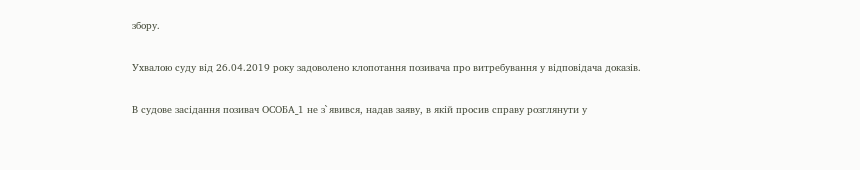збору.

Ухвалою суду від 26.04.2019 року задоволено клопотання позивача про витребування у відповідача доказів.

В судове засідання позивач ОСОБА_1 не з`явився, надав заяву, в якій просив справу розглянути у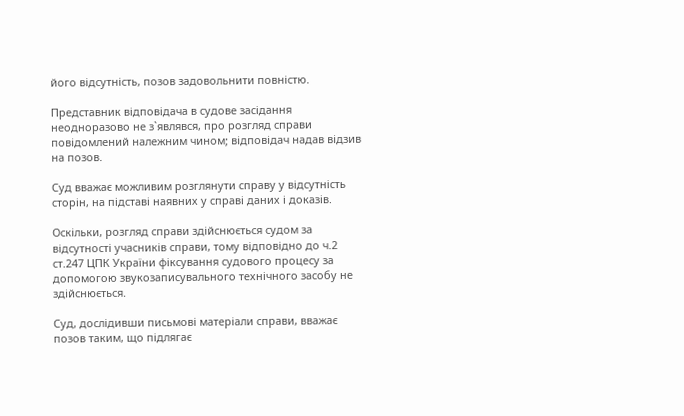його відсутність, позов задовольнити повністю.

Представник відповідача в судове засідання неодноразово не з`являвся, про розгляд справи повідомлений належним чином; відповідач надав відзив на позов.

Суд вважає можливим розглянути справу у відсутність сторін, на підставі наявних у справі даних і доказів.

Оскільки, розгляд справи здійснюється судом за відсутності учасників справи, тому відповідно до ч.2 ст.247 ЦПК України фіксування судового процесу за допомогою звукозаписувального технічного засобу не здійснюється.

Суд, дослідивши письмові матеріали справи, вважає позов таким, що підлягає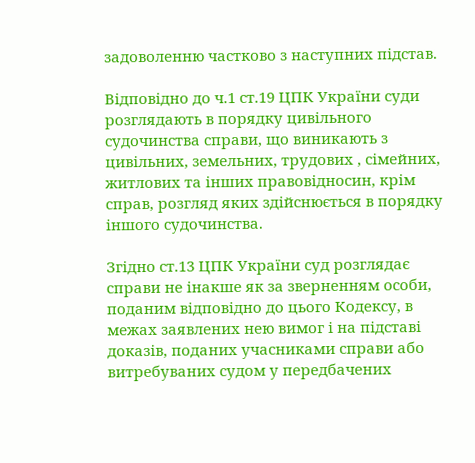задоволенню частково з наступних підстав.

Відповідно до ч.1 ст.19 ЦПК України суди розглядають в порядку цивільного судочинства справи, що виникають з цивільних, земельних, трудових , сімейних, житлових та інших правовідносин, крім справ, розгляд яких здійснюється в порядку іншого судочинства.

Згідно ст.13 ЦПК України суд розглядає справи не інакше як за зверненням особи, поданим відповідно до цього Кодексу, в межах заявлених нею вимог і на підставі доказів, поданих учасниками справи або витребуваних судом у передбачених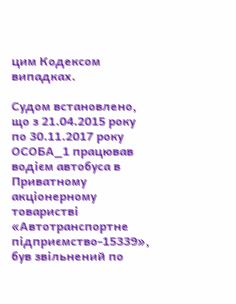цим Кодексом випадках.

Судом встановлено, що з 21.04.2015 року по 30.11.2017 року ОСОБА_1 працював водієм автобуса в Приватному акціонерному товаристві «Автотранспортне підприємство-15339», був звільнений по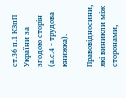ст.36 п.1 КЗпП України за згодою сторін (а.с.4 - трудова книжка).

Правовідносини, які виникли між сторонами,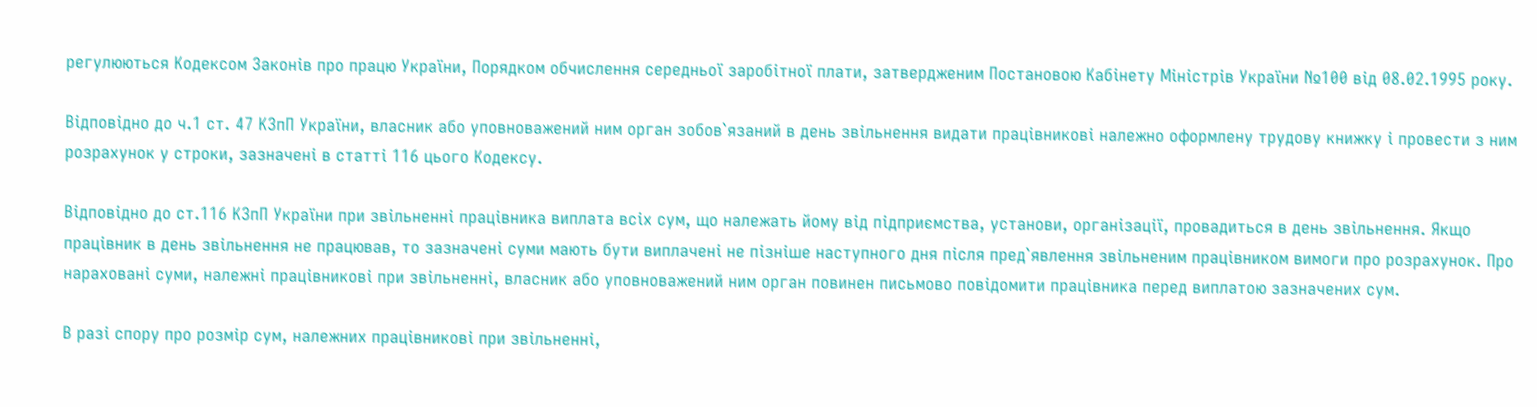регулюються Кодексом Законів про працю України, Порядком обчислення середньої заробітної плати, затвердженим Постановою Кабінету Міністрів України №100 від 08.02.1995 року.

Відповідно до ч.1 ст. 47 КЗпП України, власник або уповноважений ним орган зобов`язаний в день звільнення видати працівникові належно оформлену трудову книжку і провести з ним розрахунок у строки, зазначені в статті 116 цього Кодексу.

Відповідно до ст.116 КЗпП України при звільненні працівника виплата всіх сум, що належать йому від підприємства, установи, організації, провадиться в день звільнення. Якщо працівник в день звільнення не працював, то зазначені суми мають бути виплачені не пізніше наступного дня після пред`явлення звільненим працівником вимоги про розрахунок. Про нараховані суми, належні працівникові при звільненні, власник або уповноважений ним орган повинен письмово повідомити працівника перед виплатою зазначених сум.

В разі спору про розмір сум, належних працівникові при звільненні,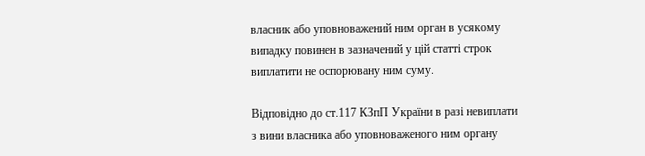власник або уповноважений ним орган в усякому випадку повинен в зазначений у цій статті строк виплатити не оспорювану ним суму.

Відповідно до ст.117 КЗпП України в разі невиплати з вини власника або уповноваженого ним органу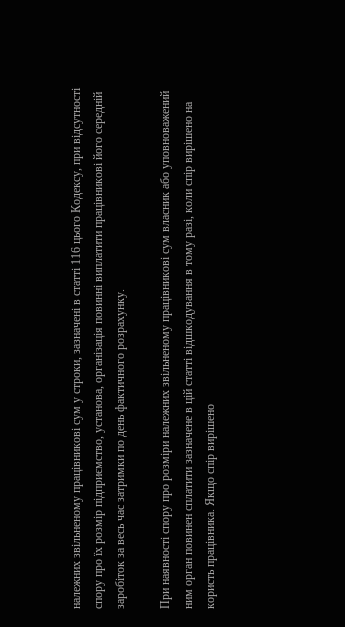належних звільненому працівникові сум у строки, зазначені в статті 116 цього Кодексу, при відсутності спору про їх розмір підприємство, установа, організація повинні виплатити працівникові його середній заробіток за весь час затримки по день фактичного розрахунку.

При наявності спору про розміри належних звільненому працівникові сум власник або уповноважений ним орган повинен сплатити зазначене в цій статті відшкодування в тому разі, коли спір вирішено на користь працівника. Якщо спір вирішено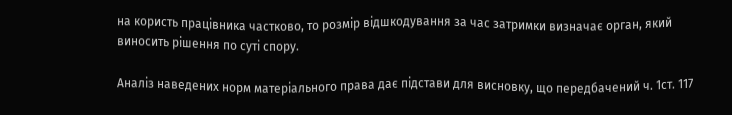на користь працівника частково, то розмір відшкодування за час затримки визначає орган, який виносить рішення по суті спору.

Аналіз наведених норм матеріального права дає підстави для висновку, що передбачений ч. 1ст. 117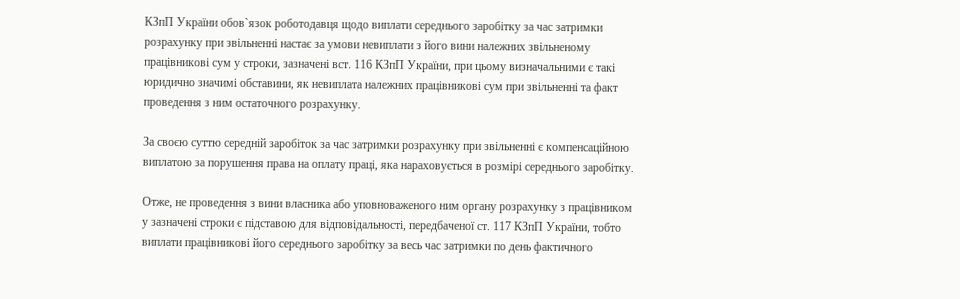КЗпП України обов`язок роботодавця щодо виплати середнього заробітку за час затримки розрахунку при звільненні настає за умови невиплати з його вини належних звільненому працівникові сум у строки, зазначені вст. 116 КЗпП України, при цьому визначальними є такі юридично значимі обставини, як невиплата належних працівникові сум при звільненні та факт проведення з ним остаточного розрахунку.

За своєю суттю середній заробіток за час затримки розрахунку при звільненні є компенсаційною виплатою за порушення права на оплату праці, яка нараховується в розмірі середнього заробітку.

Отже, не проведення з вини власника або уповноваженого ним органу розрахунку з працівником у зазначені строки є підставою для відповідальності, передбаченої ст. 117 КЗпП України, тобто виплати працівникові його середнього заробітку за весь час затримки по день фактичного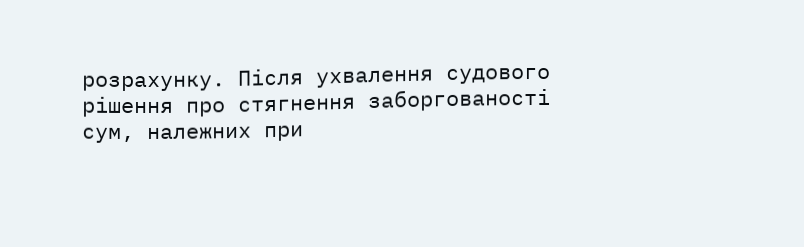розрахунку. Після ухвалення судового рішення про стягнення заборгованості сум, належних при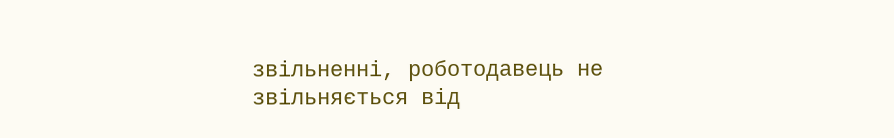звільненні, роботодавець не звільняється від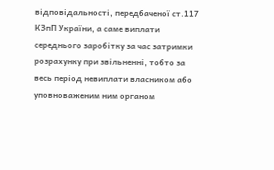відповідальності, передбаченої ст.117 КЗпП України, а саме виплати середнього заробітку за час затримки розрахунку при звільненні, тобто за весь період невиплати власником або уповноваженим ним органом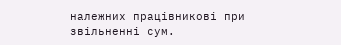належних працівникові при звільненні сум.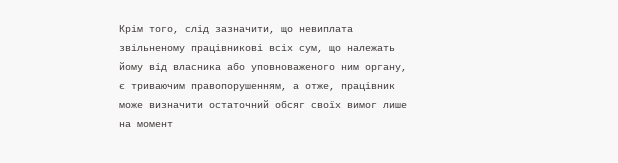Крім того, слід зазначити, що невиплата звільненому працівникові всіх сум, що належать йому від власника або уповноваженого ним органу, є триваючим правопорушенням, а отже, працівник може визначити остаточний обсяг своїх вимог лише на момент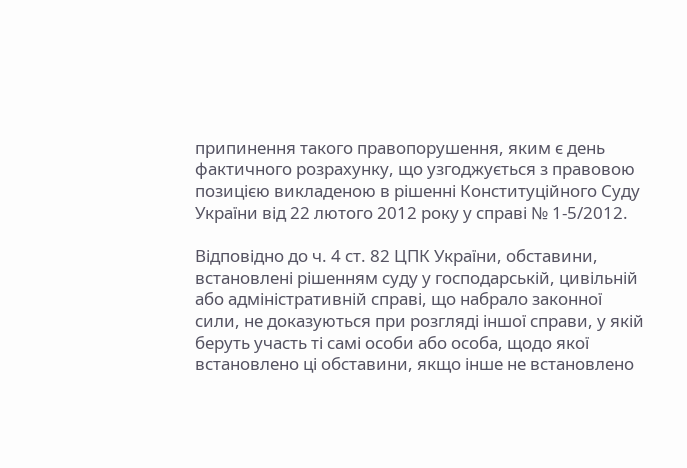припинення такого правопорушення, яким є день фактичного розрахунку, що узгоджується з правовою позицією викладеною в рішенні Конституційного Суду України від 22 лютого 2012 року у справі № 1-5/2012.

Відповідно до ч. 4 ст. 82 ЦПК України, обставини, встановлені рішенням суду у господарській, цивільній або адміністративній справі, що набрало законної сили, не доказуються при розгляді іншої справи, у якій беруть участь ті самі особи або особа, щодо якої встановлено ці обставини, якщо інше не встановлено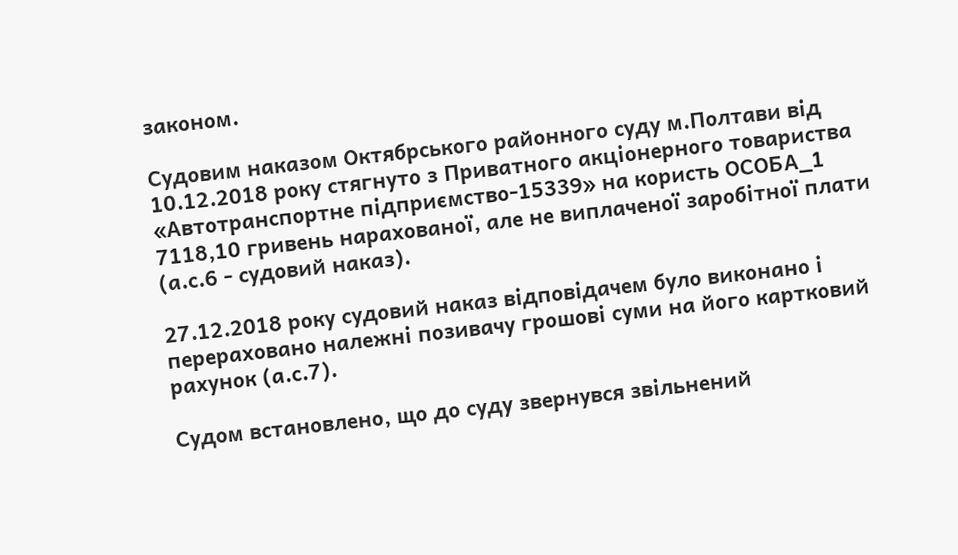законом.

Судовим наказом Октябрського районного суду м.Полтави від 10.12.2018 року стягнуто з Приватного акціонерного товариства «Автотранспортне підприємство-15339» на користь ОСОБА_1 7118,10 гривень нарахованої, але не виплаченої заробітної плати (а.с.6 - судовий наказ).

27.12.2018 року судовий наказ відповідачем було виконано і перераховано належні позивачу грошові суми на його картковий рахунок (а.с.7).

Судом встановлено, що до суду звернувся звільнений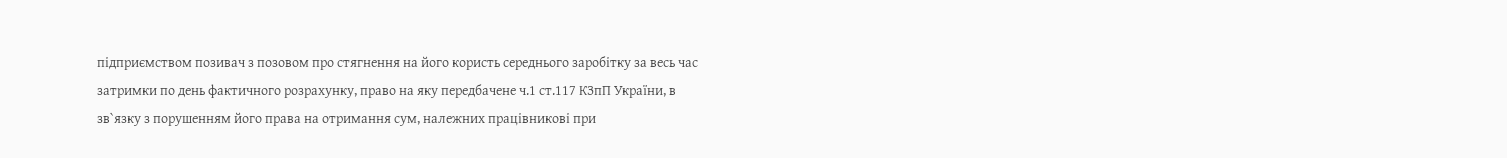підприємством позивач з позовом про стягнення на його користь середнього заробітку за весь час затримки по день фактичного розрахунку, право на яку передбачене ч.1 ст.117 КЗпП України, в зв`язку з порушенням його права на отримання сум, належних працівникові при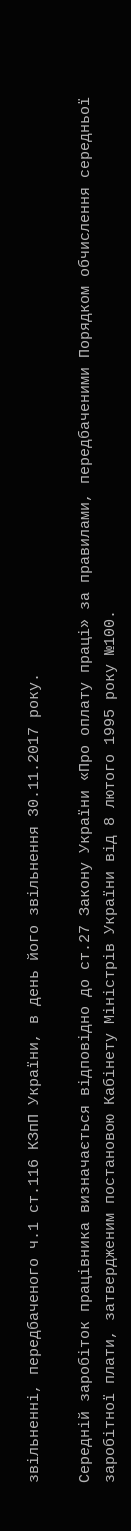звільненні, передбаченого ч.1 ст.116 КЗпП України, в день його звільнення 30.11.2017 року.

Середній заробіток працівника визначається відповідно до ст.27 Закону України «Про оплату праці» за правилами, передбаченими Порядком обчислення середньої заробітної плати, затвердженим постановою Кабінету Міністрів України від 8 лютого 1995 року №100.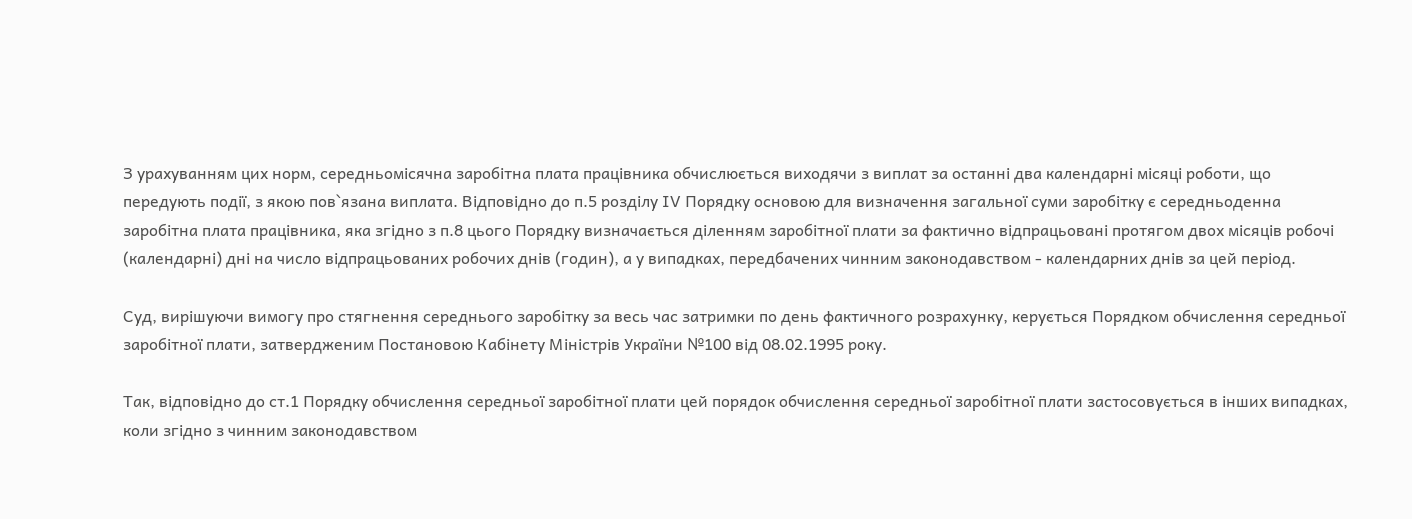З урахуванням цих норм, середньомісячна заробітна плата працівника обчислюється виходячи з виплат за останні два календарні місяці роботи, що передують події, з якою пов`язана виплата. Відповідно до п.5 розділу ІV Порядку основою для визначення загальної суми заробітку є середньоденна заробітна плата працівника, яка згідно з п.8 цього Порядку визначається діленням заробітної плати за фактично відпрацьовані протягом двох місяців робочі (календарні) дні на число відпрацьованих робочих днів (годин), а у випадках, передбачених чинним законодавством - календарних днів за цей період.

Суд, вирішуючи вимогу про стягнення середнього заробітку за весь час затримки по день фактичного розрахунку, керується Порядком обчислення середньої заробітної плати, затвердженим Постановою Кабінету Міністрів України №100 від 08.02.1995 року.

Так, відповідно до ст.1 Порядку обчислення середньої заробітної плати цей порядок обчислення середньої заробітної плати застосовується в інших випадках, коли згідно з чинним законодавством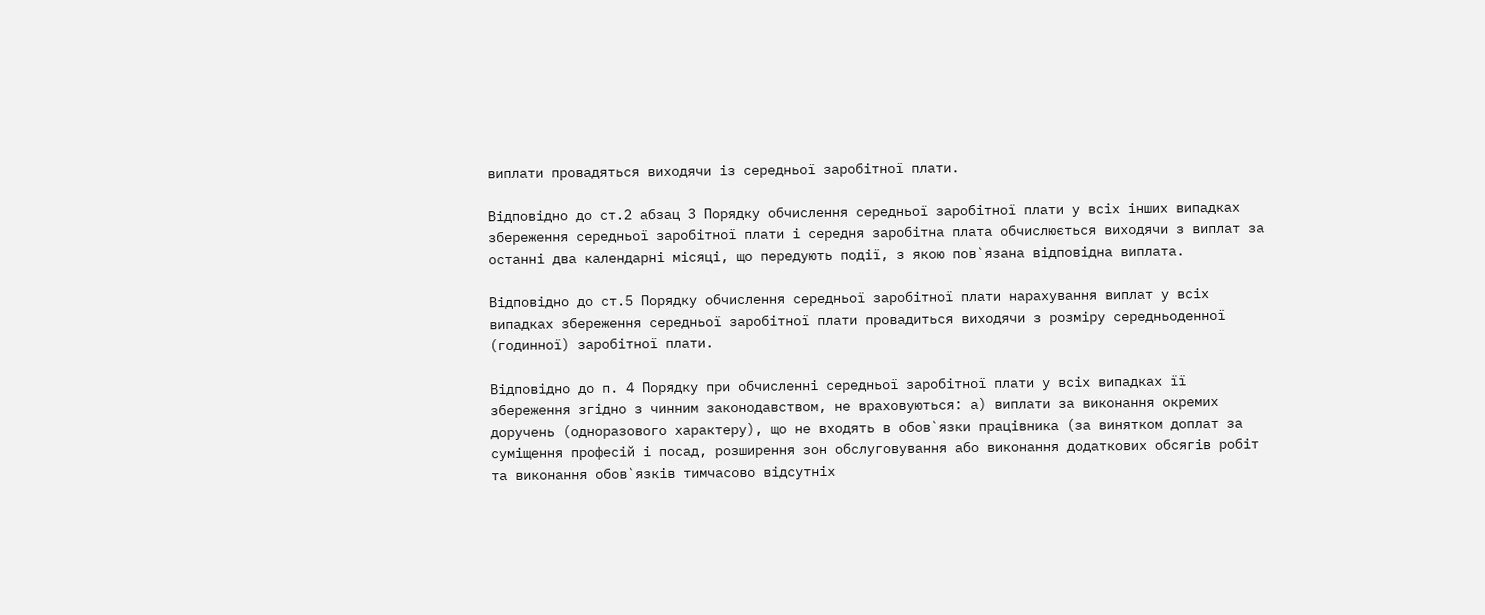виплати провадяться виходячи із середньої заробітної плати.

Відповідно до ст.2 абзац 3 Порядку обчислення середньої заробітної плати у всіх інших випадках збереження середньої заробітної плати і середня заробітна плата обчислюється виходячи з виплат за останні два календарні місяці, що передують події, з якою пов`язана відповідна виплата.

Відповідно до ст.5 Порядку обчислення середньої заробітної плати нарахування виплат у всіх випадках збереження середньої заробітної плати провадиться виходячи з розміру середньоденної (годинної) заробітної плати.

Відповідно до п. 4 Порядку при обчисленні середньої заробітної плати у всіх випадках її збереження згідно з чинним законодавством, не враховуються: а) виплати за виконання окремих доручень (одноразового характеру), що не входять в обов`язки працівника (за винятком доплат за суміщення професій і посад, розширення зон обслуговування або виконання додаткових обсягів робіт та виконання обов`язків тимчасово відсутніх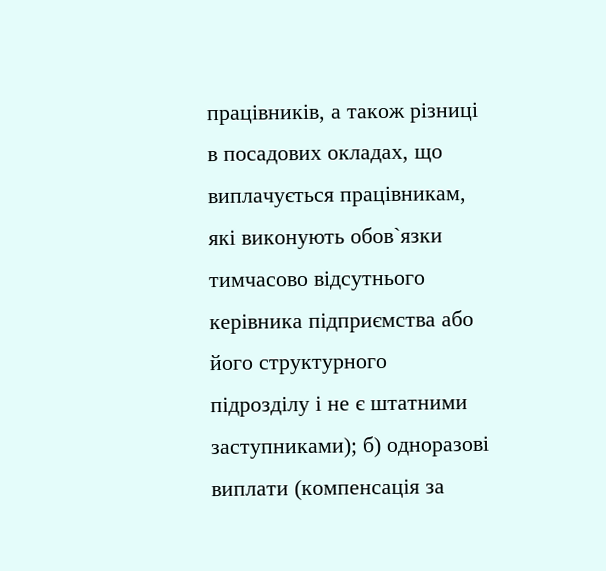працівників, а також різниці в посадових окладах, що виплачується працівникам, які виконують обов`язки тимчасово відсутнього керівника підприємства або його структурного підрозділу і не є штатними заступниками); б) одноразові виплати (компенсація за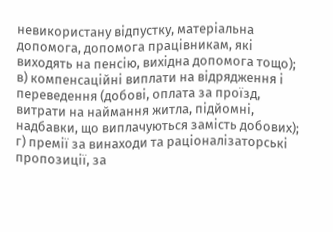невикористану відпустку, матеріальна допомога, допомога працівникам, які виходять на пенсію, вихідна допомога тощо); в) компенсаційні виплати на відрядження і переведення (добові, оплата за проїзд, витрати на наймання житла, підйомні, надбавки, що виплачуються замість добових); г) премії за винаходи та раціоналізаторські пропозиції, за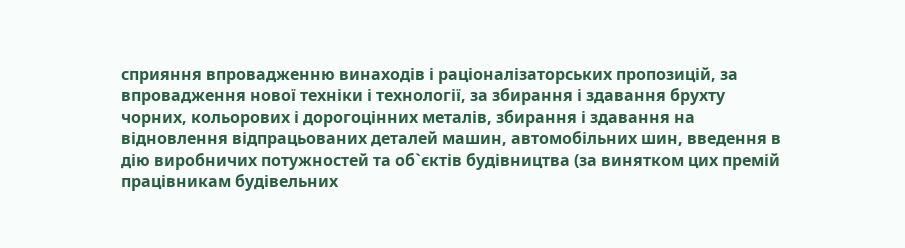сприяння впровадженню винаходів і раціоналізаторських пропозицій, за впровадження нової техніки і технології, за збирання і здавання брухту чорних, кольорових і дорогоцінних металів, збирання і здавання на відновлення відпрацьованих деталей машин, автомобільних шин, введення в дію виробничих потужностей та об`єктів будівництва (за винятком цих премій працівникам будівельних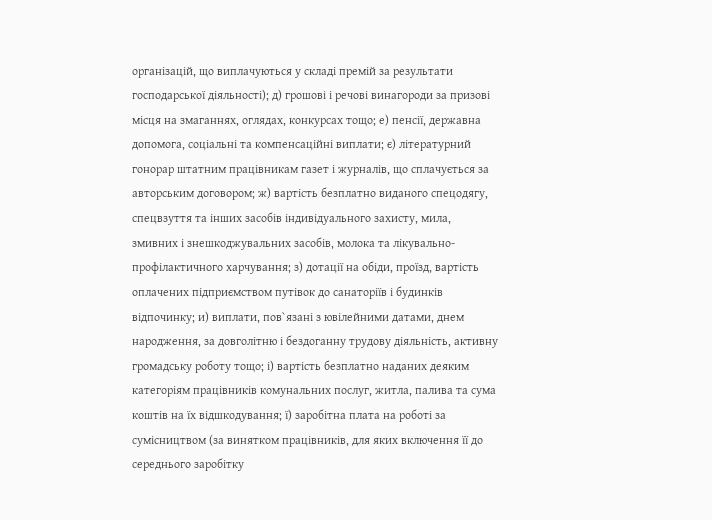організацій, що виплачуються у складі премій за результати господарської діяльності); д) грошові і речові винагороди за призові місця на змаганнях, оглядах, конкурсах тощо; е) пенсії, державна допомога, соціальні та компенсаційні виплати; є) літературний гонорар штатним працівникам газет і журналів, що сплачується за авторським договором; ж) вартість безплатно виданого спецодягу, спецвзуття та інших засобів індивідуального захисту, мила, змивних і знешкоджувальних засобів, молока та лікувально-профілактичного харчування; з) дотації на обіди, проїзд, вартість оплачених підприємством путівок до санаторіїв і будинків відпочинку; и) виплати, пов`язані з ювілейними датами, днем народження, за довголітню і бездоганну трудову діяльність, активну громадську роботу тощо; і) вартість безплатно наданих деяким категоріям працівників комунальних послуг, житла, палива та сума коштів на їх відшкодування; ї) заробітна плата на роботі за сумісництвом (за винятком працівників, для яких включення її до середнього заробітку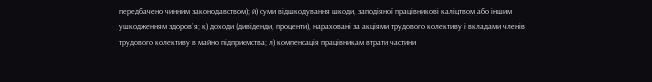передбачено чинним законодавством); й) суми відшкодування шкоди, заподіяної працівникові каліцтвом або іншим ушкодженням здоров`я; к) доходи (дивіденди, проценти), нараховані за акціями трудового колективу і вкладами членів трудового колективу в майно підприємства; л) компенсація працівникам втрати частини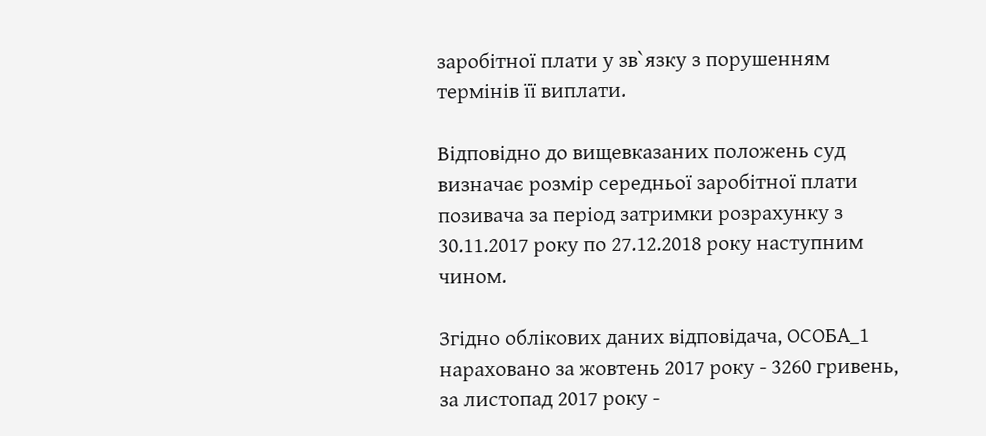заробітної плати у зв`язку з порушенням термінів її виплати.

Відповідно до вищевказаних положень суд визначає розмір середньої заробітної плати позивача за період затримки розрахунку з 30.11.2017 року по 27.12.2018 року наступним чином.

Згідно облікових даних відповідача, ОСОБА_1 нараховано за жовтень 2017 року - 3260 гривень, за листопад 2017 року -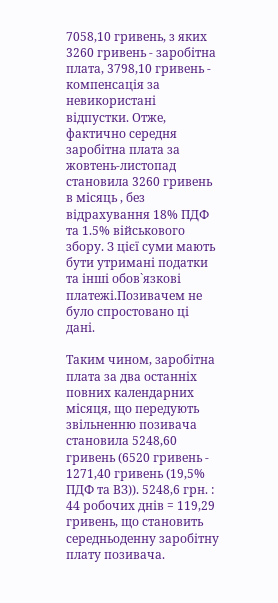7058,10 гривень, з яких 3260 гривень - заробітна плата, 3798,10 гривень - компенсація за невикористані відпустки. Отже, фактично середня заробітна плата за жовтень-листопад становила 3260 гривень в місяць , без відрахування 18% ПДФ та 1.5% військового збору. З цієї суми мають бути утримані податки та інші обов`язкові платежі.Позивачем не було спростовано ці дані.

Таким чином, заробітна плата за два останніх повних календарних місяця, що передують звільненню позивача становила 5248,60 гривень (6520 гривень - 1271,40 гривень (19,5% ПДФ та ВЗ)). 5248,6 грн. : 44 робочих днів = 119,29 гривень, що становить середньоденну заробітну плату позивача.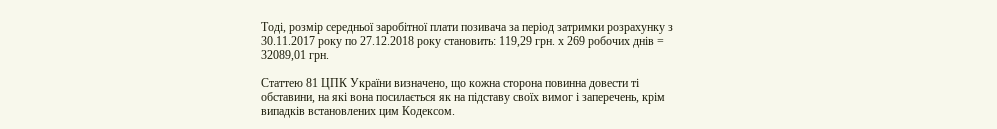Тоді, розмір середньої заробітної плати позивача за період затримки розрахунку з 30.11.2017 року по 27.12.2018 року становить: 119,29 грн. х 269 робочих днів = 32089,01 грн.

Статтею 81 ЦПК України визначено, що кожна сторона повинна довести ті обставини, на які вона посилається як на підставу своїх вимог і заперечень, крім випадків встановлених цим Кодексом.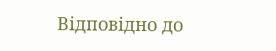Відповідно до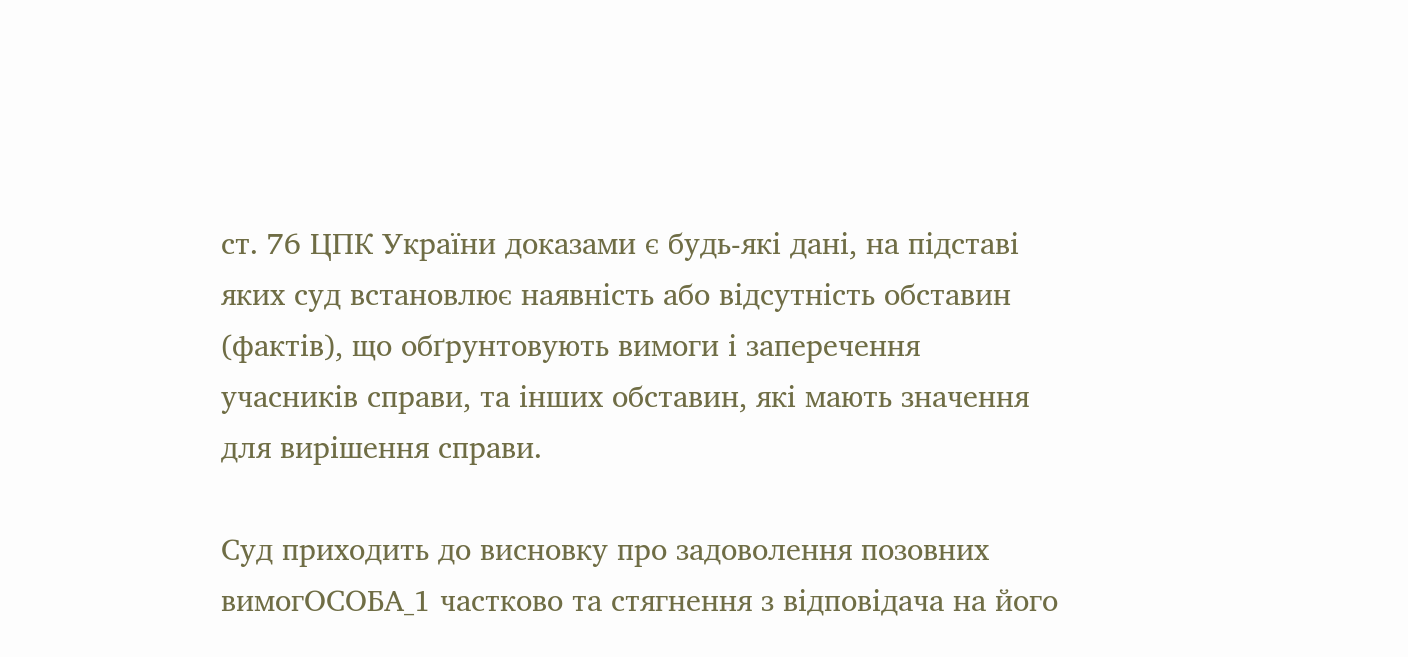ст. 76 ЦПК України доказами є будь-які дані, на підставі яких суд встановлює наявність або відсутність обставин (фактів), що обґрунтовують вимоги і заперечення учасників справи, та інших обставин, які мають значення для вирішення справи.

Суд приходить до висновку про задоволення позовних вимогОСОБА_1 частково та стягнення з відповідача на його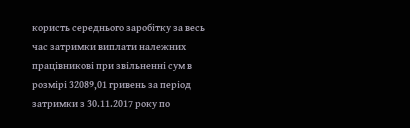користь середнього заробітку за весь час затримки виплати належних працівникові при звільненні сум в розмірі 32089,01 гривень за період затримки з 30.11.2017 року по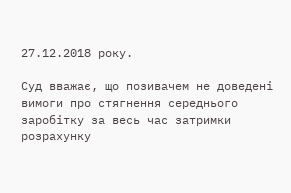27.12.2018 року.

Суд вважає, що позивачем не доведені вимоги про стягнення середнього заробітку за весь час затримки розрахунку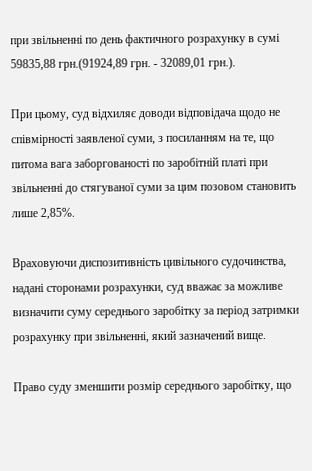при звільненні по день фактичного розрахунку в сумі 59835,88 грн.(91924,89 грн. - 32089,01 грн.).

При цьому, суд відхиляє доводи відповідача щодо не співмірності заявленої суми, з посиланням на те, що питома вага заборгованості по заробітній платі при звільненні до стягуваної суми за цим позовом становить лише 2,85%.

Враховуючи диспозитивність цивільного судочинства, надані сторонами розрахунки, суд вважає за можливе визначити суму середнього заробітку за період затримки розрахунку при звільненні, який зазначений вище.

Право суду зменшити розмір середнього заробітку, що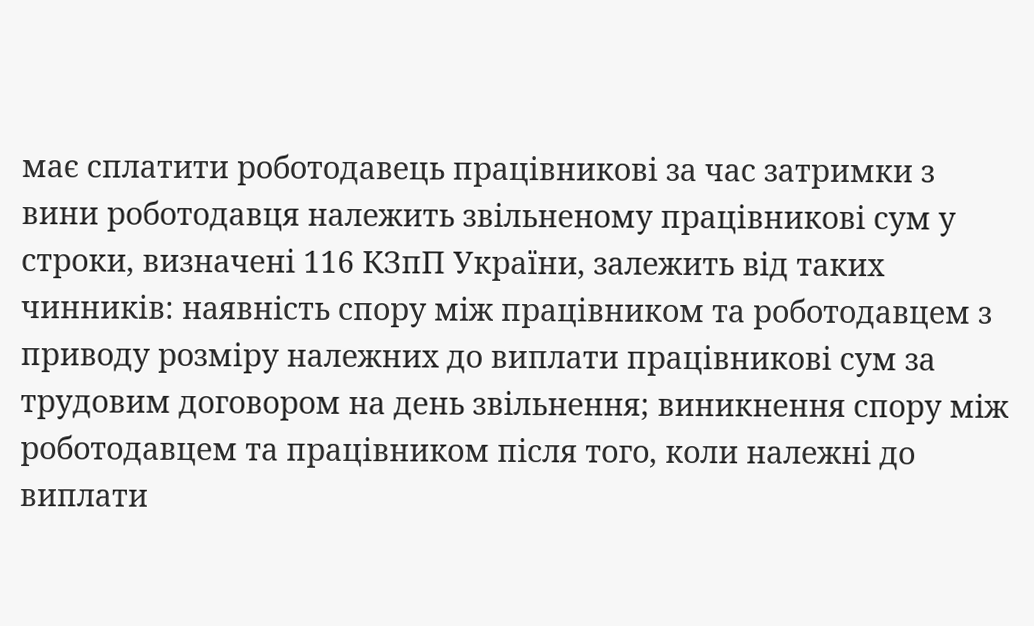має сплатити роботодавець працівникові за час затримки з вини роботодавця належить звільненому працівникові сум у строки, визначені 116 КЗпП України, залежить від таких чинників: наявність спору між працівником та роботодавцем з приводу розміру належних до виплати працівникові сум за трудовим договором на день звільнення; виникнення спору між роботодавцем та працівником після того, коли належні до виплати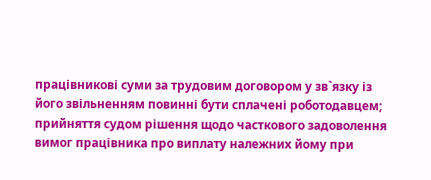працівникові суми за трудовим договором у зв`язку із його звільненням повинні бути сплачені роботодавцем; прийняття судом рішення щодо часткового задоволення вимог працівника про виплату належних йому при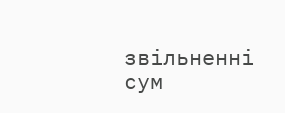звільненні сум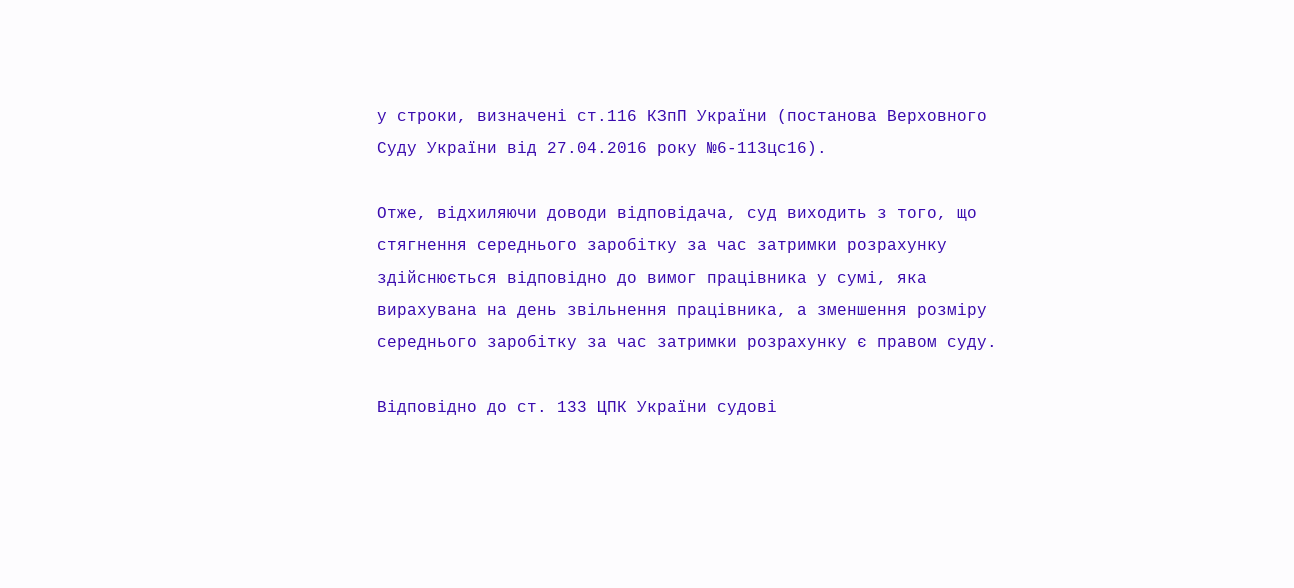у строки, визначені ст.116 КЗпП України (постанова Верховного Суду України від 27.04.2016 року №6-113цс16).

Отже, відхиляючи доводи відповідача, суд виходить з того, що стягнення середнього заробітку за час затримки розрахунку здійснюється відповідно до вимог працівника у сумі, яка вирахувана на день звільнення працівника, а зменшення розміру середнього заробітку за час затримки розрахунку є правом суду.

Відповідно до ст. 133 ЦПК України судові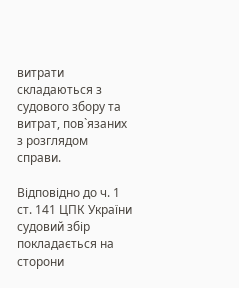витрати складаються з судового збору та витрат, пов`язаних з розглядом справи.

Відповідно до ч. 1 ст. 141 ЦПК України судовий збір покладається на сторони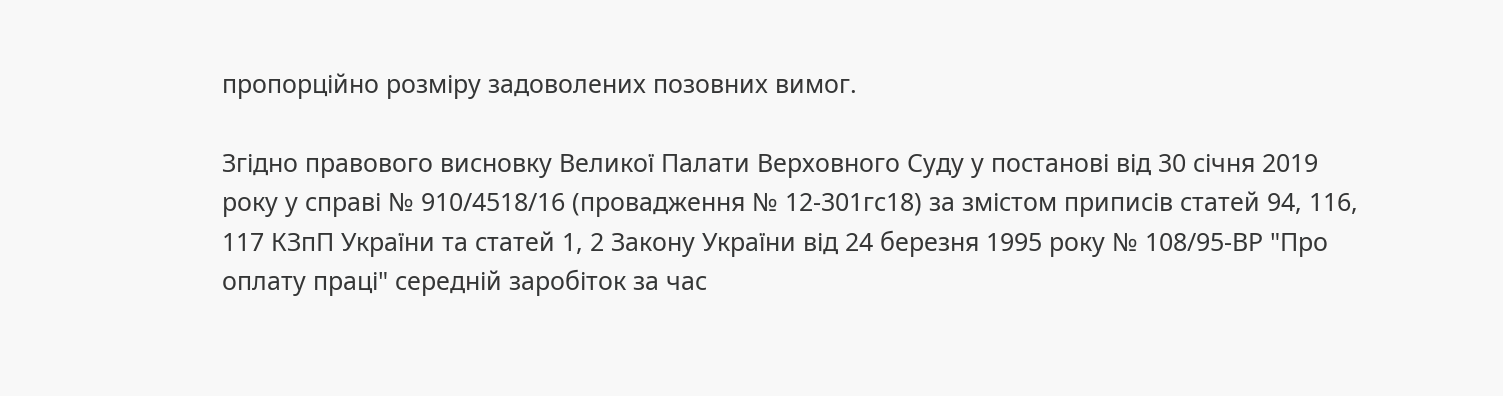пропорційно розміру задоволених позовних вимог.

Згідно правового висновку Великої Палати Верховного Суду у постанові від 30 січня 2019 року у справі № 910/4518/16 (провадження № 12-301гс18) за змістом приписів статей 94, 116, 117 КЗпП України та статей 1, 2 Закону України від 24 березня 1995 року № 108/95-ВР "Про оплату праці" середній заробіток за час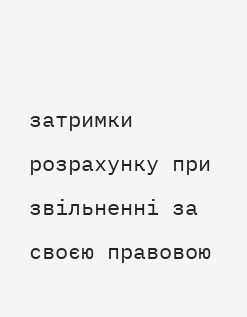затримки розрахунку при звільненні за своєю правовою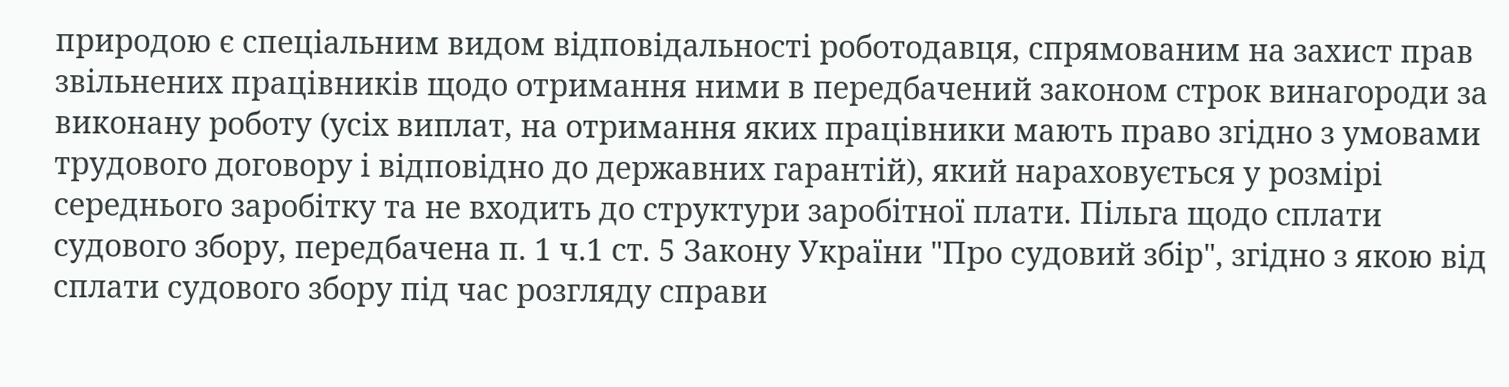природою є спеціальним видом відповідальності роботодавця, спрямованим на захист прав звільнених працівників щодо отримання ними в передбачений законом строк винагороди за виконану роботу (усіх виплат, на отримання яких працівники мають право згідно з умовами трудового договору і відповідно до державних гарантій), який нараховується у розмірі середнього заробітку та не входить до структури заробітної плати. Пільга щодо сплати судового збору, передбачена п. 1 ч.1 ст. 5 Закону України "Про судовий збір", згідно з якою від сплати судового збору під час розгляду справи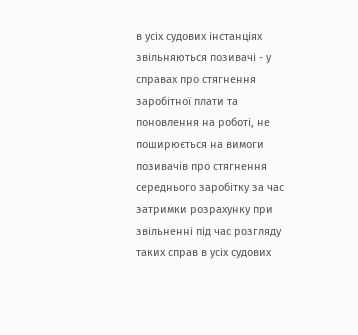в усіх судових інстанціях звільняються позивачі - у справах про стягнення заробітної плати та поновлення на роботі, не поширюється на вимоги позивачів про стягнення середнього заробітку за час затримки розрахунку при звільненні під час розгляду таких справ в усіх судових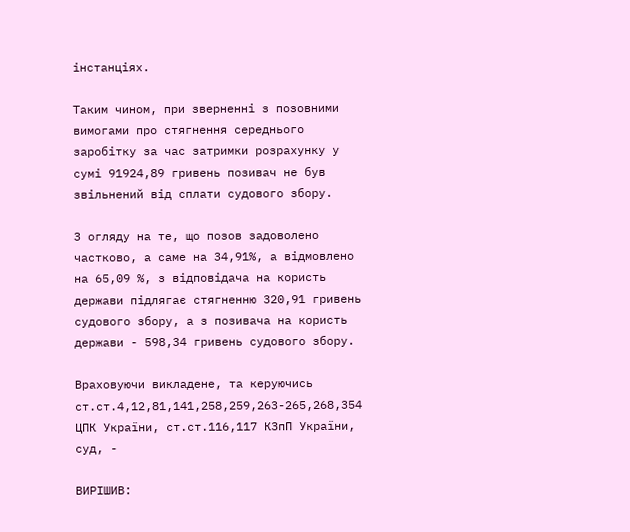інстанціях.

Таким чином, при зверненні з позовними вимогами про стягнення середнього заробітку за час затримки розрахунку у сумі 91924,89 гривень позивач не був звільнений від сплати судового збору.

З огляду на те, що позов задоволено частково, а саме на 34,91%, а відмовлено на 65,09 %, з відповідача на користь держави підлягає стягненню 320,91 гривень судового збору, а з позивача на користь держави - 598,34 гривень судового збору.

Враховуючи викладене, та керуючись ст.ст.4,12,81,141,258,259,263-265,268,354 ЦПК України, ст.ст.116,117 КЗпП України, суд, -

ВИРІШИВ: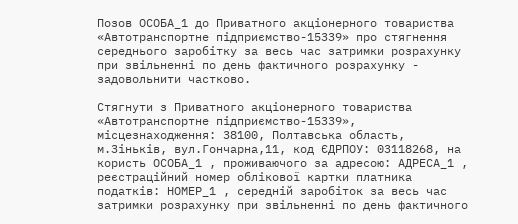Позов ОСОБА_1 до Приватного акціонерного товариства «Автотранспортне підприємство-15339» про стягнення середнього заробітку за весь час затримки розрахунку при звільненні по день фактичного розрахунку - задовольнити частково.

Стягнути з Приватного акціонерного товариства «Автотранспортне підприємство-15339», місцезнаходження: 38100, Полтавська область, м.Зіньків, вул.Гончарна,11, код ЄДРПОУ: 03118268, на користь ОСОБА_1 , проживаючого за адресою: АДРЕСА_1 , реєстраційний номер облікової картки платника податків: НОМЕР_1 , середній заробіток за весь час затримки розрахунку при звільненні по день фактичного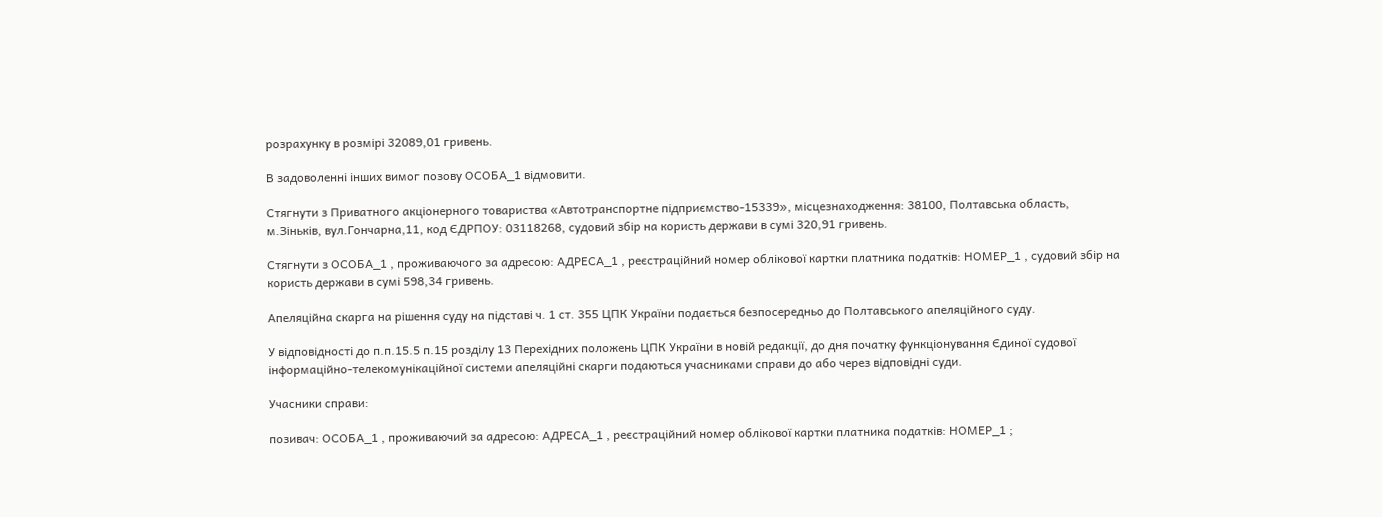розрахунку в розмірі 32089,01 гривень.

В задоволенні інших вимог позову ОСОБА_1 відмовити.

Стягнути з Приватного акціонерного товариства «Автотранспортне підприємство-15339», місцезнаходження: 38100, Полтавська область, м.Зіньків, вул.Гончарна,11, код ЄДРПОУ: 03118268, судовий збір на користь держави в сумі 320,91 гривень.

Стягнути з ОСОБА_1 , проживаючого за адресою: АДРЕСА_1 , реєстраційний номер облікової картки платника податків: НОМЕР_1 , судовий збір на користь держави в сумі 598,34 гривень.

Апеляційна скарга на рішення суду на підставі ч. 1 ст. 355 ЦПК України подається безпосередньо до Полтавського апеляційного суду.

У відповідності до п.п.15.5 п.15 розділу 13 Перехідних положень ЦПК України в новій редакції, до дня початку функціонування Єдиної судової інформаційно-телекомунікаційної системи апеляційні скарги подаються учасниками справи до або через відповідні суди.

Учасники справи:

позивач: ОСОБА_1 , проживаючий за адресою: АДРЕСА_1 , реєстраційний номер облікової картки платника податків: НОМЕР_1 ;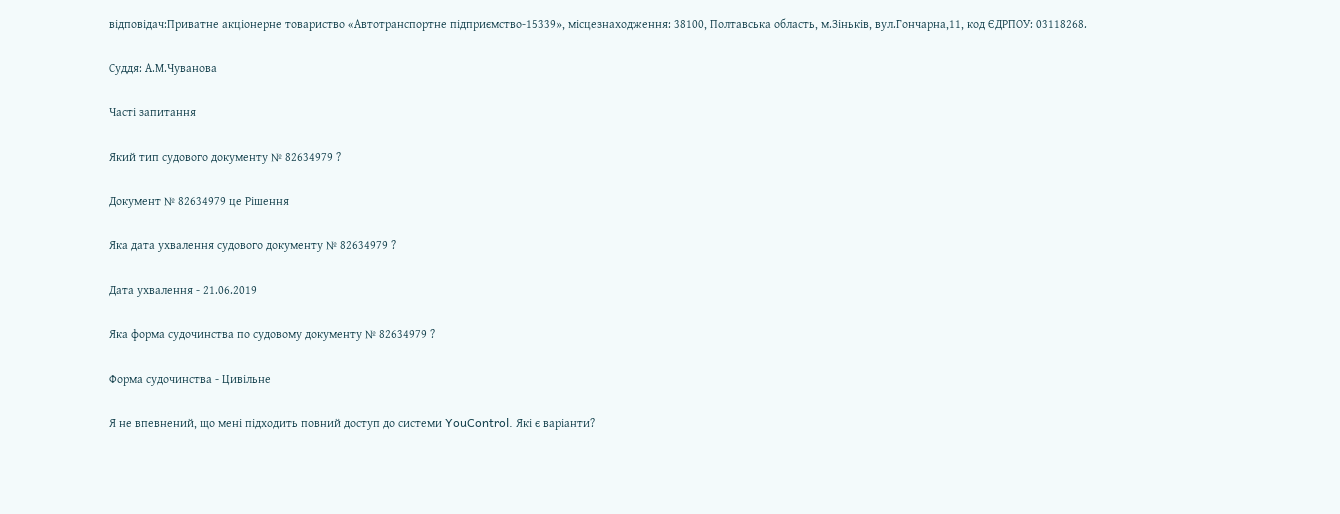відповідач:Приватне акціонерне товариство «Автотранспортне підприємство-15339», місцезнаходження: 38100, Полтавська область, м.Зіньків, вул.Гончарна,11, код ЄДРПОУ: 03118268.

Суддя: А.М.Чуванова

Часті запитання

Який тип судового документу № 82634979 ?

Документ № 82634979 це Рішення

Яка дата ухвалення судового документу № 82634979 ?

Дата ухвалення - 21.06.2019

Яка форма судочинства по судовому документу № 82634979 ?

Форма судочинства - Цивільне

Я не впевнений, що мені підходить повний доступ до системи YouControl. Які є варіанти?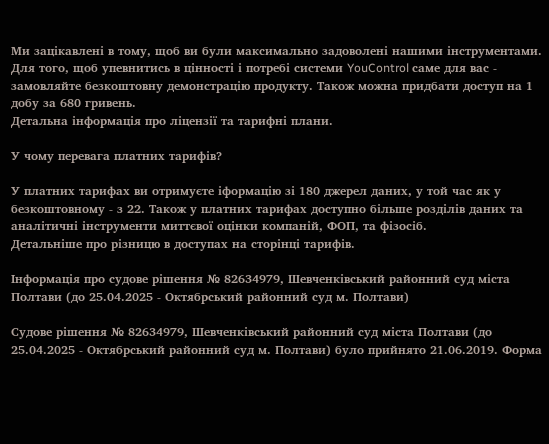Ми зацікавлені в тому, щоб ви були максимально задоволені нашими інструментами. Для того, щоб упевнитись в цінності і потребі системи YouControl саме для вас - замовляйте безкоштовну демонстрацію продукту. Також можна придбати доступ на 1 добу за 680 гривень.
Детальна інформація про ліцензії та тарифні плани.

У чому перевага платних тарифів?

У платних тарифах ви отримуєте іформацію зі 180 джерел даних, у той час як у безкоштовному - з 22. Також у платних тарифах доступно більше розділів даних та аналітичні інструменти миттєвої оцінки компаній, ФОП, та фізосіб.
Детальніше про різницю в доступах на сторінці тарифів.

Інформація про судове рішення № 82634979, Шевченківський районний суд міста Полтави (до 25.04.2025 - Октябрський районний суд м. Полтави)

Судове рішення № 82634979, Шевченківський районний суд міста Полтави (до 25.04.2025 - Октябрський районний суд м. Полтави) було прийнято 21.06.2019. Форма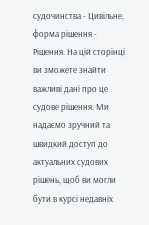судочинства - Цивільне, форма рішення - Рішення. На цій сторінці ви зможете знайти важливі дані про це судове рішення. Ми надаємо зручний та швидкий доступ до актуальних судових рішень, щоб ви могли бути в курсі недавніх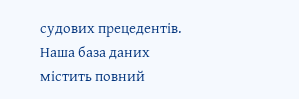судових прецедентів. Наша база даних містить повний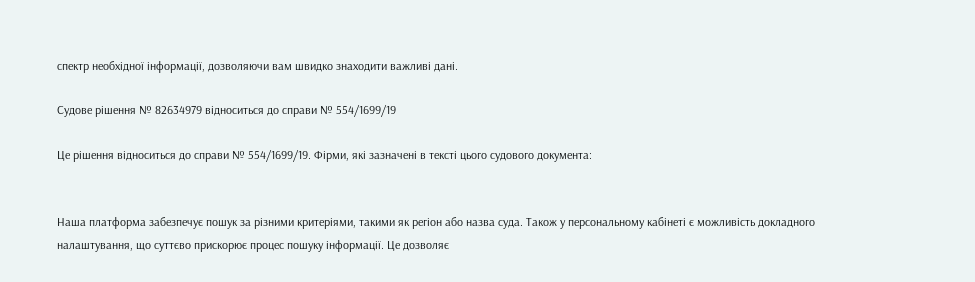спектр необхідної інформації, дозволяючи вам швидко знаходити важливі дані.

Судове рішення № 82634979 відноситься до справи № 554/1699/19

Це рішення відноситься до справи № 554/1699/19. Фірми, які зазначені в тексті цього судового документа:


Наша платформа забезпечує пошук за різними критеріями, такими як регіон або назва суда. Також у персональному кабінеті є можливість докладного налаштування, що суттєво прискорює процес пошуку інформації. Це дозволяє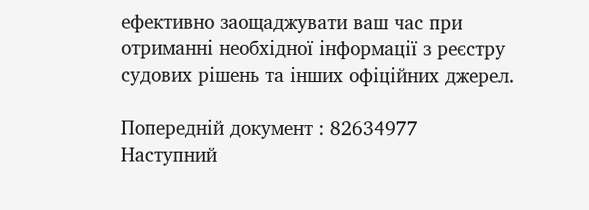ефективно заощаджувати ваш час при отриманні необхідної інформації з реєстру судових рішень та інших офіційних джерел.

Попередній документ : 82634977
Наступний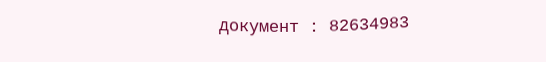документ : 82634983